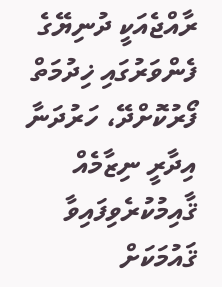ރާއްޖެއަކީ ދުނިޔޭގެ ފެންވަރުގައި ޚިދުމަތް ފޯރުކޮށްދޭ، ހަރުދަނާ އިދާރީ ނިޒާމެއް ޤާއިމުކުރެވިފައިވާ ޤައުމަކަށް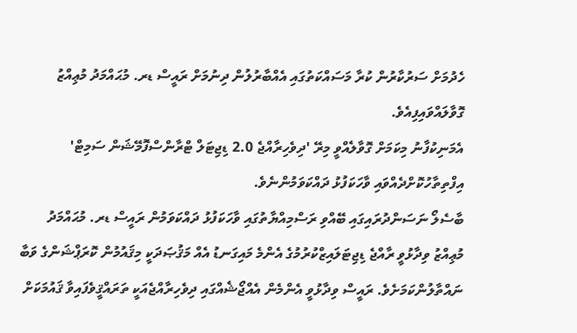ހެދުމަށް ސަރުކާރުން ކުރާ މަސައްކަތުގައި އެއްބާރުލުން ދިނުމަށް ރައީސް ޑރ. މުޙައްމަދު މުޢިއްޒު ގޮވާލައްވައިފިއެވެ.
އެމަނިކުފާނު މިކަމަށް ގޮވާލެއްވީ މިރޭ 'ދިވެހިރާއްޖެ 2.0 ޑިޖިޓަލް ޓްރާންސްފޮމޭޝަން ސަމިޓް' އިފްތިތާހުކޮށްދެއްވައި ވާހަކަފުޅު ދައްކަވަމުންނެވެ.
ބާސެލޯ ނަސަންދުރައިގައި ބޭއްވި ރަސްމިއްޔާތުގައި ވާހަކަފުޅު ދައްކަވަމުން ރައީސް ޑރ. މުޙައްމަދު މުޢިއްޒު ވިދާޅުވީ ރާއްޖެ ޑިޖިޓަލައިޒްކުރުމުގެ އެންމެ މައިގަނޑު އެއް މަޤުޞަދަކީ މިޤައުމުން ކޮރަޕްޝަންގެ ވަބާ ނައްތާލުންކަމަށެވެ. ރައީސް ވިދާޅުވީ އެންމެން އެއްޖޯޝެއްގައި ދިވެހިރާއްޖެއަކީ ތަރައްޤީވެފައިވާ ޤައުމަކަށް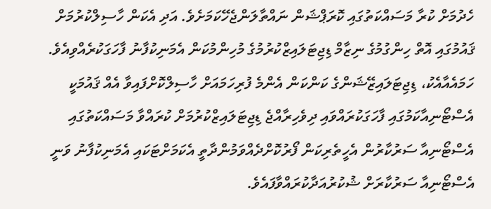ހެދުމަށް ކުރާ މަސައްކަތުގައި ކޮރަޕްޝަން ނައްތާލަންޖެހޭކަމަށެވެ. އަދި އެކަން ހާސިލްކުރުމަށް ޤައުމުގައި އޮތް ހިންގުމުގެ ނިޒާމް ޑިޖިޓަލައިޒްކުރުމުގެ މުހިންމުކަން އެމަނިކުފާނު ފާހަގަކުރެއްވިއެވެ.
ހަމައެއާއެކު، ޑިޖިޓަލައިޒޭޝަންގެ ކަންކަން އެންމެ ފުރިހަމައަށް ހާސިލްކޮށްފައިވާ އެއް ޤައުމަކީ އެސްޓޯނިއާކަމުގައި ފާހަގަކުރައްވައި ދިވެހިރާއްޖެ ޑިޖިޓަލައިޒްކުރުމަށް ކުރައްވާ މަސައްކަތުގައި އެސްޓޯނިއާ ސަރުކާރުން އެހީތެރިކަން ފޯރުކޮށްދެއްވަމުންދާތީ އެކަމަށްޓަކައި އެމަނިކުފާނު ވަނީ އެސްޓޯނިއާ ސަރުކާރަށް ޝުކުރުއަދާކުރައްވާފައެވެ.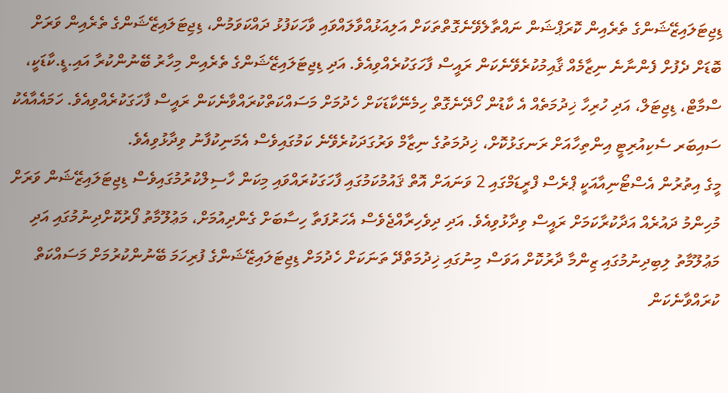ޑިޖިޓަލައިޒޭޝަންގެ ތެރެއިން ކޮރަޕްޝަން ނައްތާލެވޭނެގޮތްތަކަށް އަލިއަޅުއްވާލައްވައި ވާހަކަފުޅު ދައްކަވަމުން، ޑިޖިޓަލައިޒޭޝަންގެ ތެރެއިން ވަރަށް ބޮޑަށް ދެފުށް ފެންނާނެ ނިޒާމެއް ޤާއިމުކުރެވޭނެކަން ރައީސް ފާހަގަކުރެއްވިއެވެ. އަދި ޑިޖިޓަލައިޒޭޝަންގެ ތެރެއިން މިހާރު ބޭނުންކުރާ އައި.ޑީ.ކާޑަކީ، ސްމާޓް، ޑިޖިޓަލް، އަދި ހުރިހާ ޚިދުމަތެއް އެ ކާޑުން ހޯދޭނެގޮތް ހިމެނޭކާޑަކަށް ހެދުމަށް މަސައްކަތްކުރައްވާނެކަން ރައީސް ފާހަގަކުރެއްވިއެވެ. ހަމައެއާއެކު ސައިބަރ ސެކިއުރިޓީ އިންތިހާއަށް ރަނގަޅުކޮށް، ޚިދުމަތުގެ ނިޒާމް ވަރުގަދަކުރެވޭނެ ކަމުގައިވެސް އެމަނިކުފާނު ވިދާޅުވިއެވެ.
މީގެ އިތުރުން އެސްޓޯނިއާއަކީ ޕްރެސް ފްރީޑަމްގައި 2 ވަނައަށް އޮތް ޤައުމުކަމުގައި ފާހަގަކުރައްވައި މިކަން ހާސިލްކުރުމުގައިވެސް ޑިޖިޓަލައިޒޭޝަން ވަރަށް މުހިންމު ދައުރެއް އަދާކުރާކަމަށް ރައީސް ވިދާޅުވިއެވެ. އަދި ދިވެހިރާއްޖެވެސް އެހަރުފަތާ ހިސާބަށް ގެންދިއުމަށް، މަޢުލޫމާތު ފޯރުކޮށްދިނުމުގައި އަދި މަޢުލޫމާތު ލިބިދިނުމުގައި ޒިންމާ ދާރުކޮށް އަވަސް މިނުގައި ޚިދުމަތްދޭ ތަނަކަށް ހެދުމަށް ޑިޖިޓަލައިޒޭޝަންގެ ފުރިހަމަ ބޭނުންކުރުމަށް މަސައްކަތް ކުރައްވާނެކަން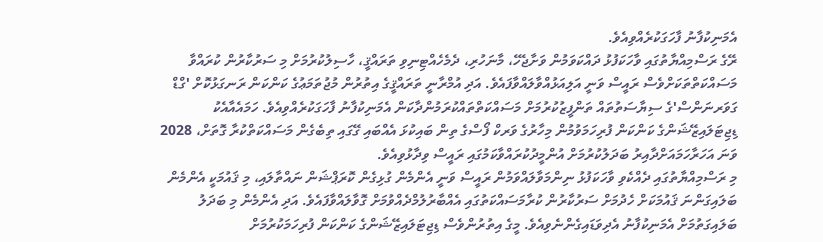އެމަނިކުފާނު ފާހަގަކުރެއްވިއެވެ.
ރޭގެ ރަސްމިއްޔާތުގައި ވާހަކަފުޅު ދައްކަވަމުން ވަށާޖެހޭ، މާނަހުރި، ދެމެހެއްޓިނިވި ތަރައްޤީ، ހާސިލުކުރުމަށް މި ސަރުކާރުން ކުރައްވާ މަސައްކަތްތަކަށްވެސް ރައީސް ވަނީ އަލިއަޅުއްވާލައްވާފައެވެ. އަދި އުމްރާނީ ތަރައްޤީގެ އިތުރުން މުޖުތަމަޢުގެ ކަންކަން ރަނގަޅުކޮށް 'ގްޑް ގަވަރނަންސް'ގެ ސިޔާސަތުތައް ތަންފީޒުކުރުމަށް މަސައްކަތްތައްކުރަމުންދާކަން އެމަނިކުފާނު ފާހަގަކުރެއްވިއެވެ. ހަމައެއާއެކު ޑިޖިޓަލައިޒޭޝަންގެ ކަންކަން ފުރިހަމަވުމުން މިހާރުގެ ވަރކް ފޯސްގެ ތިން ބައިކުޅަ އެއްބައި ގޭގައި ތިބެގެން މަސައްކަތްކުރާ ގޮތަށް، 2028 ވަނަ އަހަރާހަމައަށްދާއިރު ބަދަލުކުރުމަށް އުންމީދުކުރައްވާކަމުގައި ރައީސް ވިދާޅުވިއެވެ.
މި ރަސްމިއްޔާތުގައި ދެއްކެވި ވާހަކަފުޅު ނިންމަވާލައްވަމުން ރައީސް ވަނީ އެންމެން ގުޅިގެން ކޮރަޕްޝަން ނައްތާލައި، މި ޤައުމަކީ އެންމެން ބަލައިގަންނަ ޤައުމަކަށް ހެދުމަށް ސަރުކާރުން ކުރާމަސައްކަތުގައި އެއްބާރުލުމްދެއްވުމަށް ގޮވާލައްވާފައެވެ. އަދި އެންމެން މި ބަދަލު ބަލައިގަތުމަށް އެމަނިކުފާނު އެދިވަޑައިގެންނެވިއެވެ. މީގެ އިތުރުންވެސް ޑިޖިޓަލައިޒޭޝަންގެ ކަންކަން ފުރިހަމަކުރުމަށް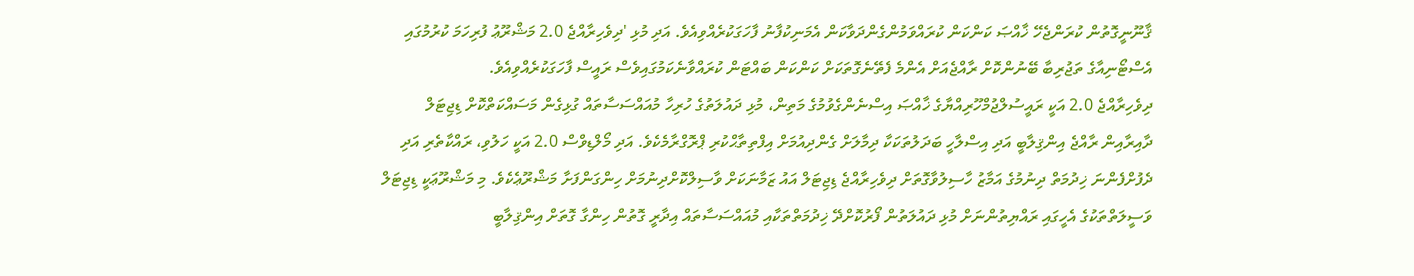ޤާނޫނީގޮތުން ކުރަންޖެހޭ ޚާއްޞަ ކަންކަން ކުރައްވަމުންގެންދަވާކަން އެމަނިކުފާނު ފާހަގަކުރެއްވިއެވެ. އަދި މުޅި 'ދިވެހިރާއްޖެ 2.0 މަޝްރޫޢު ފުރިހަމަ ކުރުމުގައި އެސްޓޯނިއާގެ ތަޖުރިބާ ބޭނުންކޮށް ރާއްޖެއަށް އެންމެ ފެތޭނެގޮތަކަށް ކަންކަން ބައްޓަން ކުރައްވާނެކަމުގައިވެސް ރައީސް ފާހަގަކުރެއްވިއެވެ.
ދިވެހިރާއްޖެ 2.0 އަކީ ރައީސުލްޖުމްހޫރިއްޔާގެ ޚާއްޞަ އިސްނެންގެވުމުގެ މަތިން، މުޅި ދައުލަތުގެ ހުރިހާ މުއައްސަސާތައް ގުޅިގެން މަސައްކަތްކޮށް ޑިޖިޓަލް ދާއިރާއިން ރާއްޖެ އިންޤިލާބީ އަދި އިސްލާހީ ބަދަލުތަކަކާ ދިމާލަށް ގެންދިއުމަށް އިފްތިތާޙްކުރި ޕްރޮގްރާމެކެވެ. އަދި މޯލްޑިވްސް 2.0 އަކީ ހަލުވި، ރައްކާތެރި އަދި ދެފުށްފެންނަ ޚިދުމަތް ދިނުމުގެ އަމާޒު ހާސިލުވާގޮތަށް ދިވެހިރާއްޖެ ޑިޖިޓަލް އައު ޒަމާނަކަށް ވާސިލްކޮށްދިނުމަށް ހިންގަންފަށާ މަޝްރޫޢެކެވެ. މި މަޝްރޫޢަކީ ޑިޖިޓަލް ވަސީލަތްތަކުގެ އެހީގައި ރައްޔިތުންނަށް މުޅި ދައުލަތުން ފޯރުކޮށްދޭ ޚިދުމަތްތަކާއި މުއައްސަސާތައް އިދާރީ ގޮތުން ހިންގާ ގޮތަށް އިންޤިލާބީ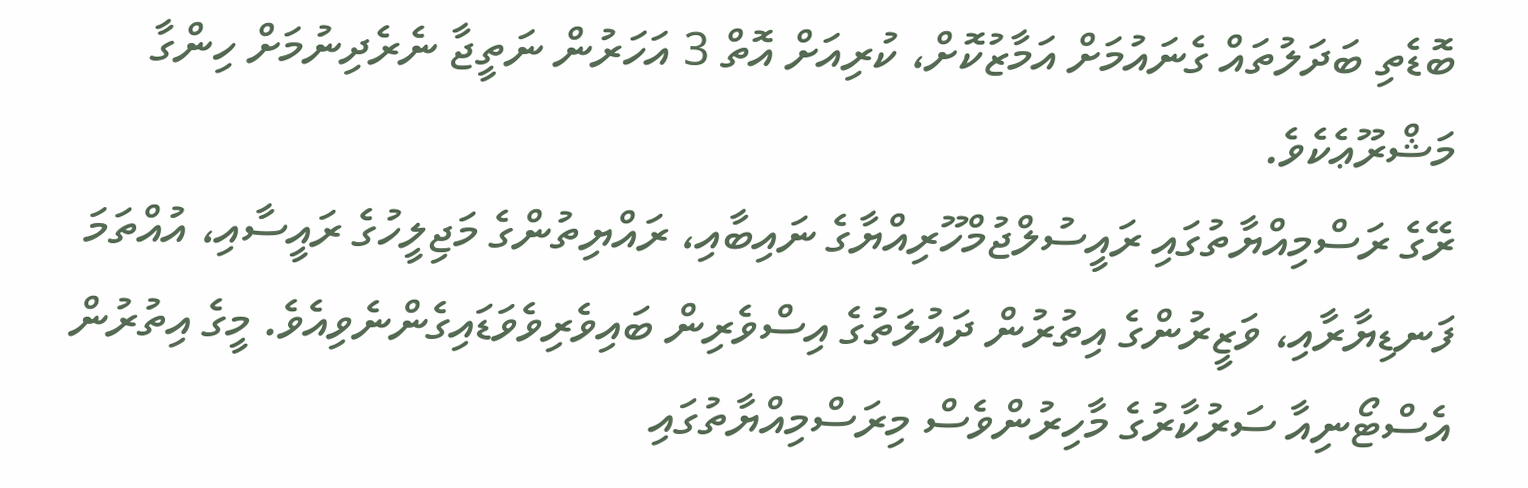ބޮޑެތި ބަދަލުތައް ގެނައުމަށް އަމާޒުކޮށް، ކުރިއަށް އޮތް 3 އަހަރުން ނަތީޖާ ނެރެދިނުމަށް ހިންގާ މަޝްރޫޢެކެވެ.
ރޭގެ ރަސްމިއްޔާތުގައި ރައީސުލްޖުމްހޫރިއްޔާގެ ނައިބާއި، ރައްޔިތުންގެ މަޖިލީހުގެ ރައީސާއި، އުއްތަމަ ފަނޑިޔާރާއި، ވަޒީރުންގެ އިތުރުން ދައުލަތުގެ އިސްވެރިން ބައިވެރިވެވަޑައިގެންނެވިއެވެ. މީގެ އިތުރުން އެސްޓޯނިއާ ސަރުކާރުގެ މާހިރުންވެސް މިރަސްމިއްޔާތުގައި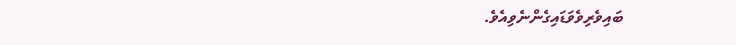ބައިވެރިވެވަޑައިގެންނެވިއެވެ.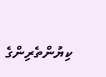ކިޔުންތެރިންގެ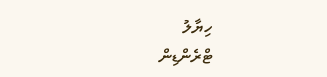ހިޔާލު
ޓްރެންޑިން